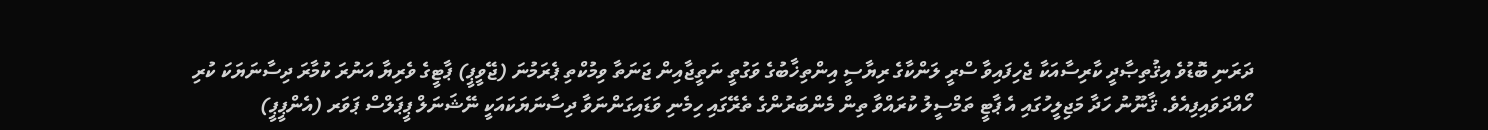ދަރަނި ބޮޑުވެ އިޤުތިޞާދީ ކާރިސާއަކާ ޖެހިފައިވާ ސްރީ ލަންކާގެ ރިޔާސީ އިންތިޚާބުގެ ވަގުތީ ނަތީޖާއިން ޖަނަތާ ވިމުކްތި ޕެރަމުނަ (ޖޭވީޕީ) ޕާޓީގެ ވެރިޔާ އަނުރަ ކުމާރަ ދިސާނަޔަކަ ކުރި ހޯއްދަވައިފިއެވެ. ޤާނޫނު ހަދާ މަޖިލީހުގައި އެ ޕާޓީ ތަމްސީލު ކުރައްވާ ތިން މެންބަރުންގެ ތެރޭގައި ހިމެނި ވަޑައިގަންނަވާ ދިސާނަޔަކައަކީ ނޭޝަނަލް ޕީޕަލްސް ޕަވަރ (އެންޕީޕީ)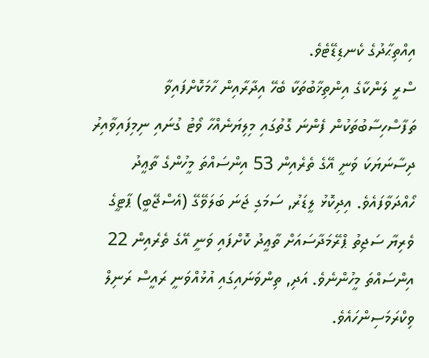އިއްތިޙާދުގެ ކެނޑިޑޭޓެވެ.
ސްރީ ލަންކާގެ އިންތިޚާބުތަކާ ބެހޭ އިދާރާއިން ހާމަކޮށްފައިވާ ތަފާސްހިސާބުތަކުން ފެންނަ ގޮތުގައި މިލިޔަނެއްހާ ވޯޓު ގުނައި ނިމިފައިވާއިރު ދިސާނަޔަކަ ވަނީ އޭގެ ތެރެއިން 53 އިންސައްތަ މީހުންގެ ތާޢީދު ހޯއްދަވާފައެވެ. އިދިކޮޅު ލީޑަރު, ސަމަގި ޖަނަ ބަލަވޭގޭ (އެސްޖޭބީ) ޕާޓީގެ ވެރިޔާ ސަޖިތު ޕްރޭމަދާސައަށް ތާޢީދު ކޮށްފައި ވަނީ އޭގެ ތެރެއިން 22 އިންސައްތަ މީހުންނެވެ. އަދި, ތިންވަނައިގައި އުޅުއްވަނީ ރައީސް ރަނިލް ވިކްރަމަސިންހައެވެ.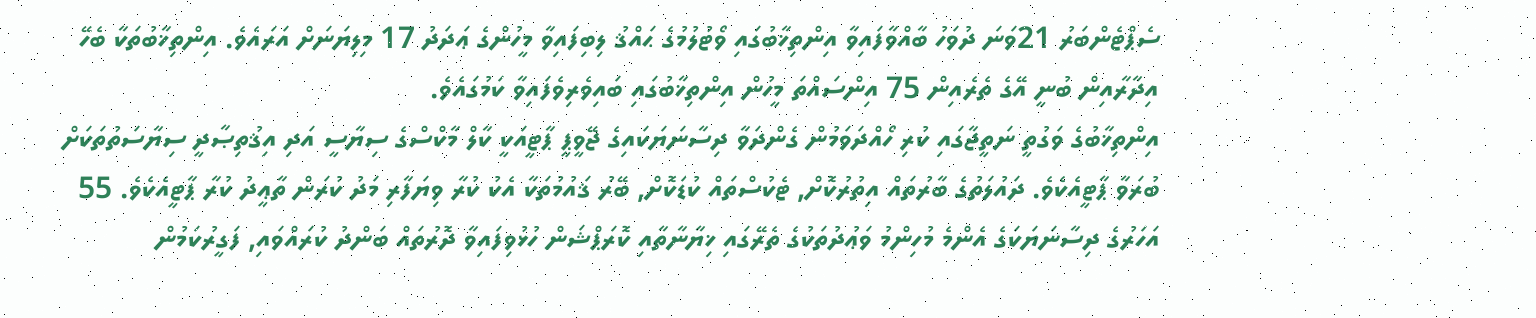ސެޕްޓެންބަރު 21ވަނަ ދުވަހު ބާއްވާފައިވާ އިންތިޚާބުގައި ވޯޓުލުމުގެ ޙައްޤު ލިބިފައިވާ މީހުންގެ ޢަދަދު 17 މިލިޔަނަށް އަރައެވެ. އިންތިޚާބުތަކާ ބެހޭ އިދާރާއިން ބުނީ އޭގެ ތެރެއިން 75 އިންސައްތަ މީހުން އިންތިޚާބުގައި ބައިވެރިވެފައިވާ ކަމުގައެވެ.
އިންތިޚާބުގެ ވަގުތީ ނަތީޖާގައި ކުރި ހޯއްދަވަމުން ގެންދަވާ ދިސާނަޔަކައިގެ ޖޭވީޕީ ޕާޓީއަކީ ކާލް މާކްސްގެ ސިޔާސީ އަދި އިޤުތިޞާދީ ސިޔާސަތުތަކަށް ބުރަވާ ޕާޓީއެކެވެ. ދައުލަތުގެ ބާރުތައް އިތުރުކޮށް, ޓެކުސްތައް ކުޑަކޮށް, ބޭރު ޤައުމުތަކާ އެކު ކުރާ ވިޔަފާރި މަދު ކުރަން ތާޢީދު ކުރާ ޕާޓީއެކެވެ. 55 އަހަރުގެ ދިސާނަޔަކަގެ އެންމެ މުހިންމު ވަޢުދުތަކުގެ ތެރޭގައި ޚިޔާނާތާއި ކޮރަޕްޝަން ހުޅުވިފައިވާ ދޮރުތައް ބަންދު ކުރައްވައި, ފަގީރުކަމުން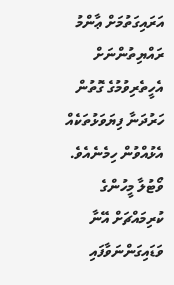އަރައިގަތުމަށް ޢާންމު ރައްޔިތުންނަށް އެހީތެރިވުމުގެ ގޮތުން ހަރުދަނާ ފިޔަވަޅުތަކެއް އެޅުއްވުން ހިމެނެއެވެ.
ވޯޓުލާ މީހުންގެ ކުރިމައްޗަށް އޭނާ ވަޑައިގަންނަވާފައި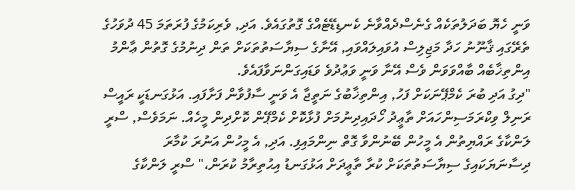ވަނީ ހެޔޮ ބަދަލުތަކެއް ގެނެސްދެއްވާނެ ކެނޑިޑޭޓެއްގެ ގޮތުގައެވެ. އަދި, ވެރިކަމުގެ ފުރަތަމަ 45 ދުވަހުގެ ތެރޭގައި ޤާނޫނު ހަދާ މަޖިލިސް އުވައިލައްވައި, އޭނާގެ ސިޔާސަތުތަކަށް ތަން ދިނުމުގެ ގޮތުން ޢާންމު އިންތިޚާބެއް ބާއްވަވަން ވެސް އޭނާ ވަނީ ވަޢުދުވެ ވަޑައިގަންނަވާފައެވެ.
"ދިގު އަދި ބުރަ ކެމްޕޭނަކަށް ފަހު, އިންތިޚާބުގެ ނަތީޖާ އެ ވަނީ ސާފުވާން ފަށާފައި. އަޅުގަނޑަކީ ރައީސް ރަނިލް ވިކްރަމަސިންހައަށް ތާޢީދު ހޯދައިދިނުމަށް ފުޅާކޮށް ކެމްޕޭން ކޮށްދިން މީހެއް. ނަމަވެސް, ސްރީ ލަންކާގެ ރައްޔިތުން އެ މީހުން ބޭނުންވާ ގޮތް ނިންމައިފި. އަދި, އެ މީހުން އަނުރަ ކުމާރަ ދިސާނަޔަކައިގެ ސިޔާސަތުތަކަށް ކުރާ ތާޢީދަށް އަޅުގަނޑު އިޙުތިރާމު ކުރަން،" ސްރީ ލަންކާގެ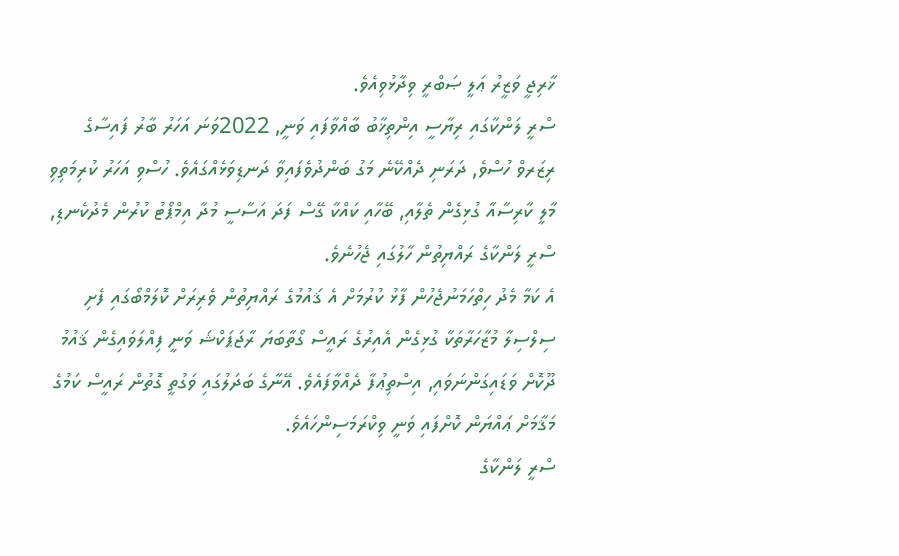ޚާރިޖީ ވަޒީރު ޢަލީ ޞަބްރީ ވިދާޅުވިއެވެ.
ސްރީ ލަންކާގައި ރިޔާސީ އިންތިޚާބު ބާއްވާފައި ވަނީ, 2022ވަނަ އަހަރު ބާރު ފައިސާގެ ރިޒަރވް ހުސްވެ, ދަރަނި ދެއްކޭނެ މަގު ބަންދުވެފައިވާ ދަނޑިވަޅެއްގައެވެ. ހުސްވި އަހަރު ކުރިމަތިވި މާލީ ކާރިސާއާ ގުޅިގެން ތެލާއި, ބޭހާއި ކައްކާ ގޭސް ފަދަ އަސާސީ މުދާ އިމްޕޯޓު ކުރުން މެދުކެނޑި, ސްރީ ލަންކާގެ ރައްޔިތުން ހާލުގައި ޖެހުނެވެ.
އެ ކަމާ މެދު ހިތްހަމަނުޖެހުން ފާޅު ކުރުމަށް އެ ޤައުމުގެ ރައްޔިތުން ވެރިރަށް ކޮލަމްބޯގައި ފެށި ސިލްސިލާ މުޒާހަރާތަކާ ގުޅިގެން އެއިރުގެ ރައީސް ގޯތާބަޔަ ރާޖަޕަކްޝަ ވަނީ ފިއްލަވައިގެން ޤައުމު ދޫކޮށް ވަޑައިގަންނަވައި, އިސްތިޢުފާ ދެއްވާފައެވެ. އޭނާގެ ބަދަލުގައި ވަގުތީ ގޮތުން ރައީސް ކަމުގެ މަޤާމަށް ޢައްޔަން ކޮށްފައި ވަނީ ވިކްރަމަސިންހައެވެ.
ސްރީ ލަންކާގެ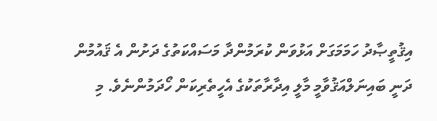އިޤުތީޞާދު ހަމަމަގަށް އަޅުވަން ކުރަމުންދާ މަސައްކަތުގެ ދަށުން އެ ޤައުމުން ދަނީ ބައިނަލްއަޤުވާމީ މާލީ އިދާރާތަކުގެ އެހީތެރިކަން ހޯދަމުންނެވެ. މި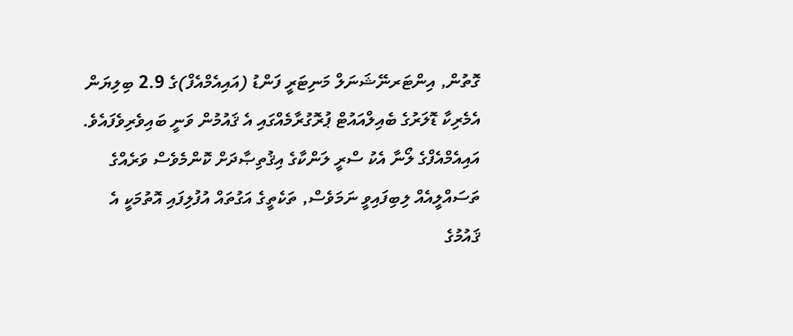ގޮތުން, އިންޓަރނޭޝަނަލް މަނިޓަރީ ފަންޑު (އައިއެމްއެފް)ގެ 2.9 ބިލިޔަން އެމެރިކާ ޑޮލަރުގެ ބެއިލްއައުޓް ޕުރޮގުރާމެއްގައި އެ ޤައުމުން ވަނީ ބައިވެރިވެފައެވެ. އައިއެމްއެފްގެ ލޯނާ އެކު ސްރީ ލަންކާގެ އިޤުތިޞާދަށް ކޮންމެވެސް ވަރެއްގެ ތަސައްލީއެއް ލިބިފައިވީ ނަމަވެސް, ތަކެތީގެ އަގުތައް އުފުލިފައި އޮތުމަކީ އެ ޤައުމުގެ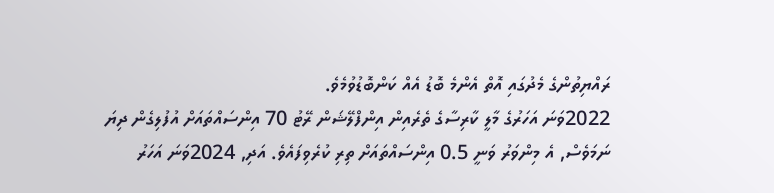ރައްޔިތުންގެ މެދުގައި އޮތް އެންމެ ބޮޑު އެއް ކަންބޮޑުވުމެވެ.
2022ވަނަ އަހަރުގެ މާލީ ކާރިސާގެ ތެރެއިން އިންފްލޭޝަން ރޭޓު 70 އިންސައްތައަށް އުފުލިގެން ދިޔަ ނަމަވެސް, އެ މިންވަރު ވަނީ 0.5 އިންސައްތައަށް ތިރި ކުރެވިފައެވެ. އަދި, 2024ވަނަ އަހަރު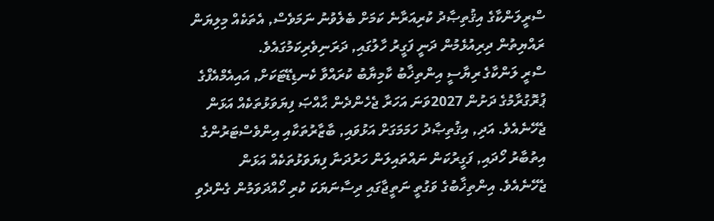ސްރީލަންކާގެ އިޤުތިޞާދު ކުރިއަރާނެ ކަމަށް ބެލެވުނު ނަމަވެސް, އެތަކެއް މިލިޔަން ރައްޔިތުން ދިރިއުޅެމުން ދަނީ ފަގީރު ހާލުގައި, ދަރަނިވެރިކަމުގައެވެ.
ސްރީ ލަންކާގެ ރިޔާސީ އިންތިޚާބު ކާމިޔާބު ކުރައްވާ ކެނޑިޑޭޓަކަށް, އައިއެމްއެފްގެ ޕުރޮގުރާމުގެ ދަށުން 2027ވަނަ އަހަރާ ޖެހެންދެން ޙާއްޞަ ފިޔަވަޅުތަކެއް އަޅަން ޖެހޭނެއެވެ. އަދި, އިޤުތިޞާދު ހަމަމަގަށް އަޅުވައި, ބާޒާރުތަކާއި އިންވެސްޓަރުންގެ އިތުބާރު ހޯދައި, ފަގީރުކަން ނައްތައިލަން ހަރުދަނާ ފިޔަވަޅުތަކެއް އަޅަން ޖެހޭނެއެވެ. އިންތިޚާބުގެ ވަގުތީ ނަތީޖާގައި ދިސާނަޔަކަ ކުރި ހޯއްދަވަމުން ގެންދެވި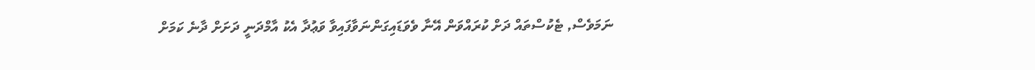ނަމަވެސް, ޓެކުސްތައް ދަށް ކުރައްވަން އޭނާ ވެވަޑައިގަންނަވާފައިވާ ވަޢުދާ އެކު އާމްދަނީ ދަށަށް ދާނެ ކަމަށް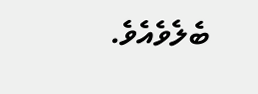ބެލެވެއެވެ.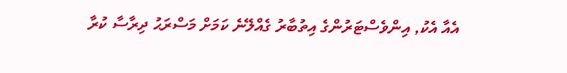އެއާ އެކު, އިންވެސްޓަރުންގެ އިތުބާރު ގެއްލޭނެ ކަމަށް މަސްރަޙު ދިރާސާ ކުރާ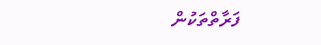ފަރާތްތަކުން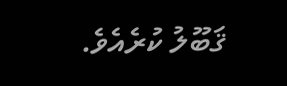ޤަބޫލު ކުރެއެވެ.